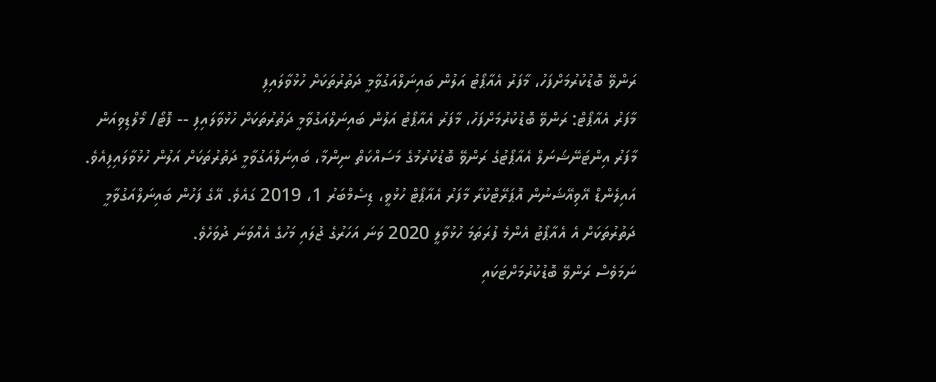ރަންވޭ ބޮޑުކުރުމަށްފަހު، މާފަރު އެއާޕޯޓު އަލުން ބައިނަލްއަގުވާމީ ދަތުރުތަކަށް ހުޅުވާލައިފި
މާފަރު އެއާޕޯޓް: ރަންވޭ ބޮޑުކުރުމަށްފަހު، މާފަރު އެއާޕޯޓު އަލުން ބައިނަލްއަގުވާމީ ދަތުރުތަކަށް ހުޅުވާލައިފި -- ފޮޓޯ/ މޯލްޑިވިއަން
މާފަރު އިންޓަނޭޝަނަލް އެއާޕޯޓުގެ ރަންވޭ ބޮޑުކުރުމުގެ މަސައްކަތް ނިންމާ، ބައިނަލްއަގުވާމީ ދަތުރުތަކަށް އަލުން ހުޅުވާލައިފިއެވެ.
އައިލެންޑް އޭވިއޭޝަނުން އޮޕަރޭޓްކުރާ މާފަރު އެއާޕޯޓް ހުޅުވީ، ޑިސެމްބަރު 1، 2019 ގައެވެ. އޭގެ ފަހުން ބައިނަލްއަގުވާމީ ދަތުރުތަކަށް އެ އެއާޕޯޓު އެންމެ ފުރަތަމަ ހުޅުވާލީ 2020 ވަނަ އަހަރުގެ ޖުލައި މަހުގެ އެއްވަނަ ދުވަހެވެ.
ނަމަވެސް ރަންވޭ ބޮޑުކުރުމަށްޓަކައި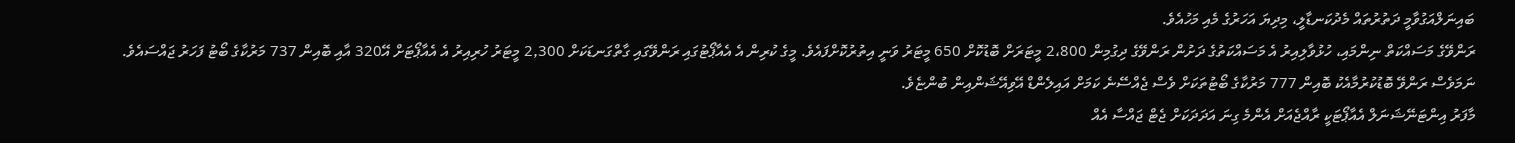ބައިނަލްއަގުވާމީ ދަތުރުތައް މެދުކަނޑާލީ، މިދިޔަ އަހަރުގެ މެއި މަހުއެވެ.
ރަންވޭގެ މަސައްކަތް ނިންމައި، ހުޅުވާލިއިރު އެ މަސައްކަތުގެ ދަށުން ރަންވޭގެ ދިގުމިން 2،800 މީޓަރަށް ބޮޑުކޮށް 650 މީޓަރު ވަނީ އިތުރުކޮށްފައެވެ. މީގެ ކުރިން އެ އެއާޕޯޓުގައި ރަންވޭގައި ގާތްގަނޑަކަށް 2,300 މީޓަރު ހުރިއިރު އެ އެއާޕޯޓަށް އޭ320 އާއި ބޮއިން 737 މަރުކާގެ ބޯޓު ފަހަރު ޖައްސައެވެ. ނަމަވެސް ރަންވޭ ބޮޑުކުރުމާއެކު ބޮއިން 777 މަރުކާގެ ބޯޓުތަކަށް ވެސް ޖެއްސޭނެ ކަމަށް އައިލެންޑް އޭވިއޭޝަންއިން ބުންޏެވެ.
މާފަރު އިންޓަނޭޝަނަލް އެއާޕޯޓަކީ ރާއްޖެއަށް އެންމެ ގިނަ އަދަދަކަށް ޖެޓް ޖައްސާ އެއް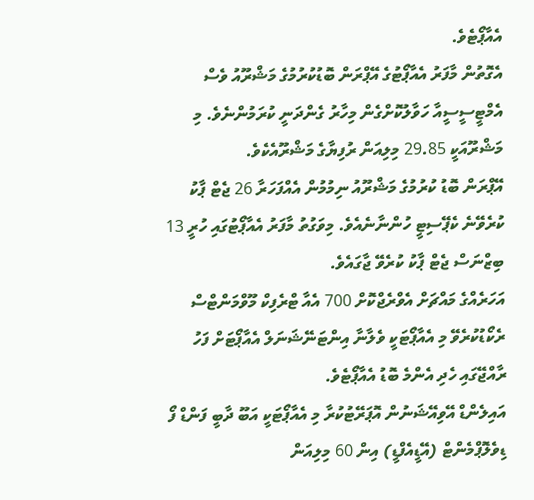އެއާޕޯޓެވެ.
އެގޮތުން މާފަރު އެއާޕޯޓުގެ އޭޕްރަން ބޮޑުކުރުމުގެ މަޝްރޫއު ވެސް އެމްޓީސީސީއާ ހަވާލުކޮށްގެން މިހާރު ގެންދަނީ ކުރަމުންނެވެ. މި މަޝްރޫއަކީ 29.85 މިލިއަން ރުފިޔާގެ މަޝްރޫއެކެވެ.
އޭޕްރަން ބޮޑު ކުރުމުގެ މަޝްރޫއު ނިމުމުން އެއްފަހަރާ 26 ޖެޓް ޕާކު ކުރެވޭނެ ކެޕޭސިޓީ ހުންނާނެއެވެ. މިވަގުތު މާފަރު އެއާޕޯޓުގައި ހުރީ 13 ބިޒްނަސް ޖެޓް ޕާކު ކުރެވޭ ޖާގައެވެ.
އަހަރެއްގެ މައްޗަށް އެވްރެޖްކޮށް 700 އެއާ ޓްރެފިކް މޫވްމަންޓްސް ރެކޯޑުކުރެވޭ މި އެއާޕޯޓަކީ ވެލާނާ އިންޓަނޭޝަނަލް އެއާޕޯޓަށް ފަހު ރާއްޖޭގައި ހެދި އެންމެ ބޮޑު އެއާޕޯޓެވެ.
އައިލެންޑް އޭވިއޭޝަނުން އޮޕަރޭޓުކުރާ މި އެއާޕޯޓަކީ އަބޫ ދާބީ ފަންޑް ފޯ ޑިވެލޮޕްމެންޓް (އޭޑީއެފްޑީ) އިން 60 މިލިއަން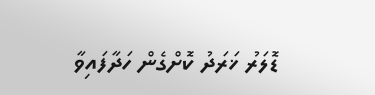ޑޮލަރު ޚަރަދު ކޮށްގެން ހަދާފައިވާ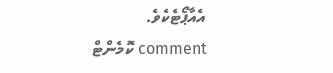އެއާޕޯޓެކެވެ.
comment ކޮމެންޓް